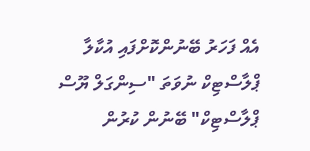އެއް ފަހަރު ބޭނުންކޮށްފައި އުކާލާ ޕްލާސްޓިކް ނުވަތަ "ސިންގަލް ޔޫސް ޕްލާސްޓިކް" ބޭނުން ކުރުން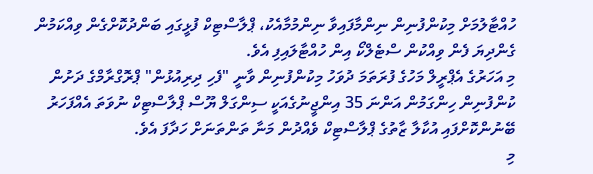ހުއްޓާލުމަށް މިކުންފުނިން ނިންމާފައިވާ ނިންމުމާއެކު، ޕްލާސްޓިކް ފުޅީގައި ބަންދުކޮށްގެން ވިއްކަމުން ގެންދިޔަ ފެން ވިއްކުން ސްޓެލްކޯ އިން ހުއްޓާލައިފި އެވެ.
މި އަހަރުގެ އެޕްރީލް މަހުގެ ފުރަތަމަ ދުވަހު މިކުންފުނިން ވާނީ "ފެހި ދިރިއުޅުން" ޕްރޮގްރާމްގެ ދަށުން ކުންފުނިން ހިންގަމުން އަންނަ 35 އިންޖީނުގެއަކީ ސިންގަލް ޔޫސް ޕްލާސްޓިކް ނުވަތަ އެއްފަހަރު ބޭނުންކޮށްފައި އުކާލާ ޒާތުގެ ޕްލާސްޓިކް ވެއްދުން މަނާ ތަންތަނަށް ހަދާފަ އެވެ.
މި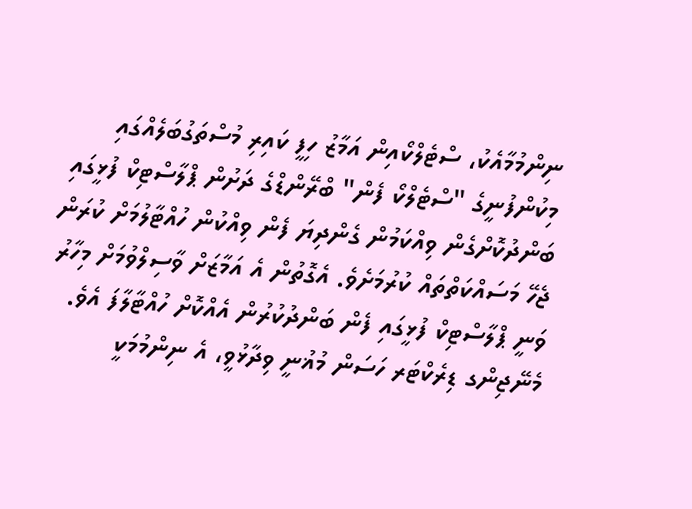ނިންމުމާއެކު، ސްޓެލްކޯއިން އަމާޒު ހިފީ ކައިރި މުސްތަގުބަލެއްގައި މިކުންފުނީގެ "ސްޓެލްކޯ ފެން" ބްރޭންޑްގެ ދަށުން ޕްލާސްޓިކް ފުޅީގައި ބަންދުކޮށްގެން ވިއްކަމުން ގެންދިޔަ ފެން ވިއްކުން ހުއްޓާލުމަށް ކުރަން ޖެހޭ މަސައްކަތްތައް ކުރުމަށެވެ. އެގޮތުން އެ އަމާޒަށް ވާސިލްވުމަށް މިހާރު ވަނީ ޕްލާސްޓިކް ފުޅީގައި ފެން ބަންދުކުރުން އެއްކޮށް ހުއްޓާލާފަ އެވެ.
މެނޭޖިންގ ޑިރެކްޓަރ ހަސަން މުޣުނީ ވިދާޅުވީ، އެ ނިންމުމަކީ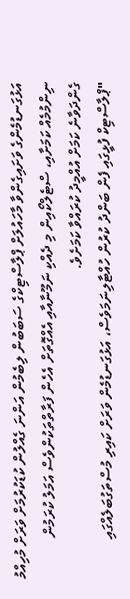އަޅުގަނޑުމެންގެ ވަށައިގެންވާ މާހައުލަށް ޕްލާސްޓިކްގެ ސަބަބުން ލިބެމުން އަންނަ ގެއްލުން ކުޑަކުރުމަށް ވަރަށް މުހިއްމު ނިންމުމެއް ކަމަށާއި، ސްޓެލްކޯއިން މި ދެއްކި ނަމޫނާއާއި އެއްގޮތަށް އެހެން ފަރާތްތަކުންވެސް އަމަލު ކުރަމުން ގެންދަވާނެ ކަމަށް އުއްމީދު ކުރައްވާ ކަމަށެވެ.
"ޕްލާސްޓިކް ފުޅީގައި ފެން ބަންދު ކުރުން ހުއްޓާލިނަމަވެސް، އަޅުގަނޑުމެން ވަރަށް ކައިރި މުސްތަގުބަލެއްގައި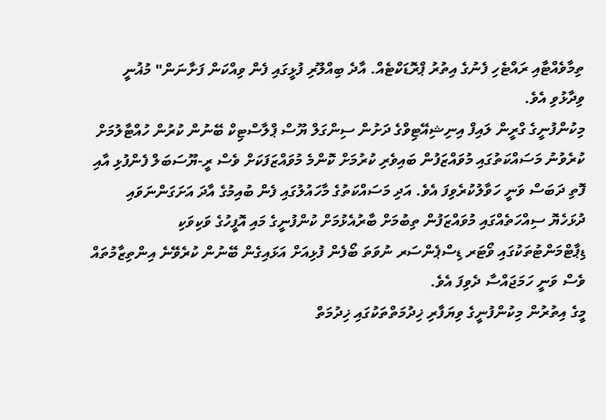ތިމާވެއްޓާއި ރައްޓެހި ފެނުގެ އިތުރު ޕްރޮޑަކްޓެއް. އާދެ ބިއްލޫރި ފުޅީގައި ފެން ވިއްކަން ފަށާނަން" މުޣުނީ ވިދާޅުވި އެވެ.
މިކުންފުނީގެ ގްރީން ލައިފް އިނިޝިއޭޓިވްގެ ދަށުން ސިންގަލް ޔޫސް ޕްލާސްޓިކް ބޭނުން ކުރުން ހުއްޓާލުމަށް ކުރެވުނު މަސައްކަތުގައި މުވައްޒަފުން ބައިވެރި ކުރުމަށް ކޮންމެ މުވައްޒަފަކަށް ވެސް ރީ-ޔޫސަބަލް ފެންފުޅި އާއި ފޮތި ދަބަސް ވަނީ ހަވާލުކުރެވިފަ އެވެ. އަދި މަސައްކަތުގެ މާހައުލުގައި ފެން ބުއިމުގެ އާދަ އަށަގަންނަވައި ދުޅަހެޔޮ ސިއްހަތެއްގައި މުވައްޒަފުން ތިބުމަށް ބާރުއެޅުމަށް ކުންފުނީގެ މައި އޮފީހުގެ ވަކިވަކި ޑިޕާޓްމަންޓުތަކުގައި ވޯޓަރ ޑިސްޕެންސަރ ނުވަތަ ބޯފެން ފުޅިއަށް އަޅައިގެން ބޭނުން ކުރެވޭނެ އިންތިޒާމުތައް ވެސް ވަނީ ހަމަޖައްސާ ދެވިފަ އެވެ.
މީގެ އިތުރުން މިކުންފުނީގެ ވިޔަފާރި ޚިދުމަތްތަކުގައި ޚިދުމަތް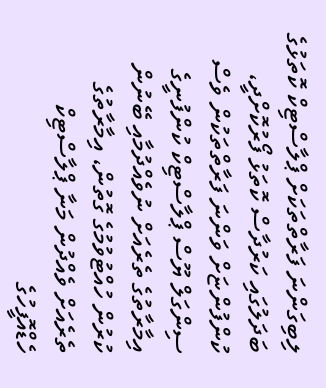ލިބިގަންނަ ފަރާތްތަކަށް ޕްލާސްޓިކް ކޮތަޅުގެ ބަދަލުގައި ކަރުދާސް ކޮތަޅު ފޯރުކޮށްދީ، ކުންފުންޏަށް ވަންނަ ފަރާތްތަކުން ވެސް ސިންގަލް ޔޫސް ޕްލާސްޓިކް ކުންފުނީގެ އިމާރާތުގެ ތެރެއަށް ނުވެއްދުމާއި ބޭނުން ކުރުން ހުއްޓުވުމުގެ ގޮތުން، އިމާރާތުގެ ތެރެއަށް ވެއްދުން މަނާ ޕްލާސްޓިކް ހެޑްއޮފީހުގެ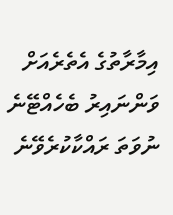އިމާރާތުގެ އެތެރެއަށް ވަންނައިރު ބެހެއްޓޭނެ ނުވަތަ ރައްކާކުރެވޭނެ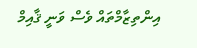އިންތިޒާމްތައް ވެސް ވަނީ ޤާއިމް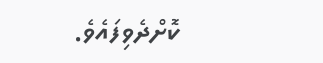ކޮށްދެވިފައެވެ.